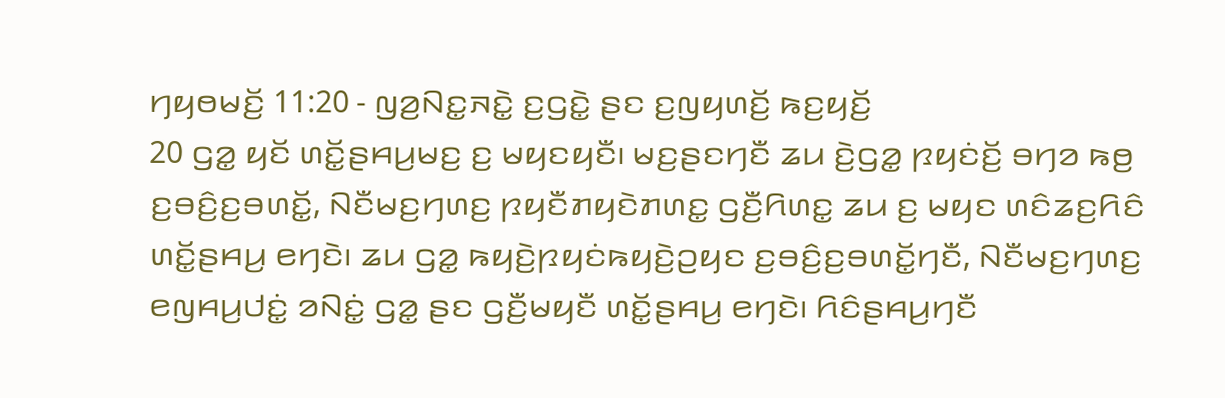ꤚꤟꤥꤗꤢꤩ꤬ 11:20 - ꤜꤤ꤬ꤡꤢ꤭ꤏꤢꤧ꤭ ꤢ꤬ꤞꤢꤧ꤭ ꤔꤢ ꤢ꤬ꤜꤟꤛꤢꤩ꤬ ꤒꤢ꤬ꤟꤢꤩ꤬
20 ꤞꤤ꤭ ꤟꤢꤩ ꤛꤢꤩ꤭ꤔꤌꤣ꤬ꤗꤢ꤬ ꤢ꤬ ꤗꤟꤢꤟꤢꤪ꤯ ꤗꤢ꤬ꤔꤢꤚꤢꤪ ꤘꤣ ꤢꤧ꤬ꤞꤤ꤭ ꤐꤟꤢꤦꤢꤩ꤬ ꤋꤚꤤ ꤒꤥ꤬ ꤢ꤬ꤋꤢꤨ꤬ꤢ꤬ꤋꤛꤢꤩ꤭, ꤡꤢꤪꤗꤢ꤬ꤚꤛꤢ꤬ ꤐꤟꤢꤪꤊꤟꤢꤧꤊꤛꤢ꤭ ꤞꤢꤪ꤬ꤖꤛꤢ꤭ ꤘꤣ ꤢ꤬ ꤗꤟꤢ ꤛꤢꤨꤘꤢ꤬ꤖꤢꤨ ꤛꤢꤩ꤭ꤔꤌꤣ꤬ ꤕꤚꤢꤧ꤯ ꤘꤣ ꤞꤤ꤭ ꤒꤟꤢꤧ꤬ꤐꤟꤢꤦꤒꤟꤢꤧ꤬ꤑꤟꤢ ꤢ꤬ꤋꤢꤨ꤬ꤢ꤬ꤋꤛꤢꤩ꤭ꤚꤢꤪ, ꤡꤢꤪꤗꤢ꤬ꤚꤛꤢ꤬ ꤕꤜꤌꤣ꤬ꤓꤢꤦ꤭ ꤤꤡꤢꤦ꤭ ꤞꤤ꤭ ꤔꤢ ꤞꤢꤪ꤬ꤗꤟꤢꤪ ꤛꤢꤩ꤭ꤔꤌꤣ꤬ ꤕꤚꤢꤧ꤯ ꤖꤢꤨꤔꤌꤣ꤬ꤚꤢꤪ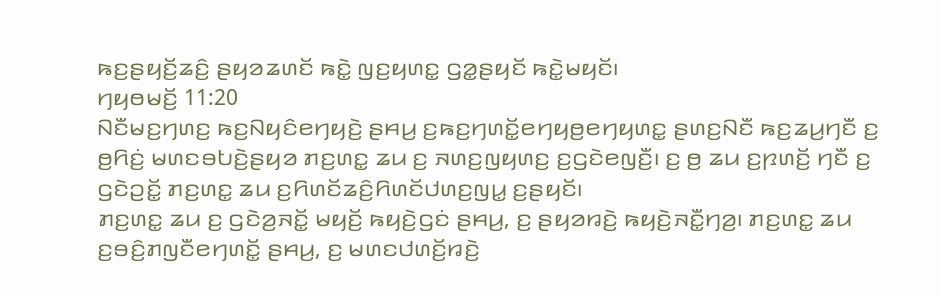ꤒꤢ꤬ꤔꤟꤢꤩ꤬ꤘꤢꤨ꤬ ꤔꤟꤤꤘꤛꤢꤩ ꤒꤢꤧ꤭ ꤜꤢ꤬ꤟꤛꤢ꤭ ꤞꤤ꤭ꤔꤟꤢꤩ ꤒꤢꤧ꤭ꤗꤟꤢꤩ꤯
ꤚꤟꤥꤗꤢꤩ꤬ 11:20
ꤡꤢꤪꤗꤢ꤬ꤚꤛꤢ꤬ ꤒꤢ꤬ꤡꤟꤢꤨꤕꤚꤟꤢꤧ꤬ ꤔꤌꤣ꤬ ꤢ꤬ꤒꤢ꤬ꤚꤛꤢꤩ꤭ꤕꤚꤟꤥ꤬ꤕꤚꤟꤛꤢ꤭ ꤔꤛꤢ꤬ꤡꤢꤪ ꤒꤢ꤬ꤘꤣ꤬ꤚꤢꤪ ꤢ꤬ ꤥ꤬ꤖꤢꤦ꤬ ꤗꤛꤢꤋꤝꤢꤧ꤬ꤔꤟꤤ ꤊꤢ꤬ꤛꤢ꤭ ꤘꤣ ꤢ꤬ ꤏꤛꤢ꤬ꤜꤟꤛꤢ꤬ ꤢ꤬ꤞꤢꤧꤕꤜꤢꤪ꤬꤯ ꤢ꤬ ꤥ꤬ ꤘꤣ ꤢ꤬ꤐꤛꤢꤩ꤬ ꤚꤢꤪ ꤢ꤬ ꤞꤢꤧꤑꤢꤩ꤭ ꤊꤢ꤬ꤛꤢ꤭ ꤘꤣ ꤢ꤬ꤖꤛꤢꤩꤘꤢꤨ꤬ꤖꤛꤢꤩꤓꤛꤢ꤬ꤜꤣ꤭ ꤢ꤬ꤔꤟꤢꤩ꤯
ꤊꤢ꤬ꤛꤢ꤭ ꤘꤣ ꤢ꤬ ꤞꤢꤧꤤ꤬ꤏꤢꤩ꤭ ꤗꤟꤢꤩ꤬ ꤒꤟꤢꤧ꤬ꤞꤢꤦ ꤔꤌꤣ꤬, ꤢ꤬ ꤔꤟꤤꤙꤢꤧ꤬ ꤒꤟꤢꤧ꤬ꤏꤢꤪ꤭ꤚꤤ꤬꤯ ꤊꤢ꤬ꤛꤢ꤭ ꤘꤣ ꤢ꤬ꤋꤢꤨ꤬ꤊꤜꤢꤪꤕꤚꤛꤢꤩ꤭ ꤔꤌꤣ꤬, ꤢ꤬ ꤗꤛꤢꤓꤛꤢꤩ꤬ꤙꤢꤧ꤬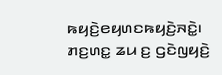ꤒꤟꤢꤧ꤬ꤕꤟꤛꤢꤒꤟꤢꤧ꤬ꤏꤢꤧ꤭꤯
ꤊꤢ꤬ꤛꤢ꤭ ꤘꤣ ꤢ꤬ ꤞꤢꤧꤜꤟꤢꤧ꤬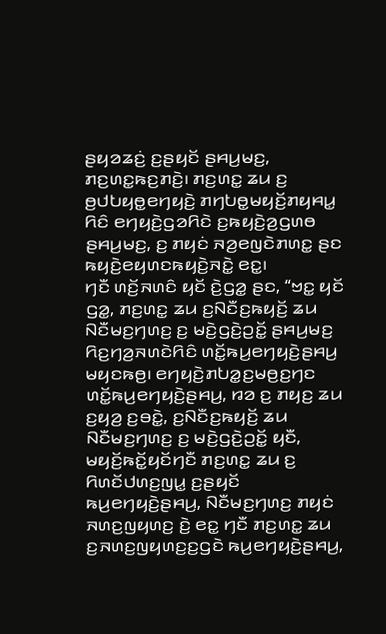ꤔꤟꤤꤘꤢꤦ꤬ ꤢ꤬ꤔꤟꤢꤩ ꤔꤌꤣ꤬ꤗꤢ꤬, ꤊꤢ꤬ꤛꤢ꤭ꤒꤢ꤬ꤊꤢꤧ꤬꤯ ꤊꤢ꤬ꤛꤢ꤭ ꤘꤣ ꤢ꤬ ꤥ꤬ꤓꤝꤟꤥ꤭ꤕꤚꤟꤢꤧ꤬ ꤊꤚꤝꤥ꤭ꤗꤟꤢꤩ꤬ꤊꤟꤌꤣ꤭ ꤖꤢꤨ ꤕꤚꤟꤢꤧ꤬ꤞꤤꤖꤢꤧ ꤢ꤬ꤒꤟꤢꤧ꤬ꤤ꤬ꤞꤛꤥ ꤔꤌꤣ꤬ꤗꤢ꤬, ꤢ꤬ ꤊꤟꤢꤦ ꤏꤤ꤬ꤕꤜꤢꤧꤊꤛꤢ꤭ ꤔꤢ ꤒꤟꤢꤧ꤬ꤕꤟꤛꤢꤒꤟꤢꤧ꤬ꤏꤢꤧ꤭ ꤕꤢ꤭꤯
ꤚꤢꤪ ꤛꤢꤩ꤬ꤏꤛꤢꤨ ꤟꤢꤩ ꤢꤧ꤬ꤞꤤ꤭ ꤔꤢ, “ꤠꤢ꤭ ꤟꤢꤩ ꤞꤤ꤭, ꤊꤢ꤬ꤛꤢ꤭ ꤘꤣ ꤢ꤬ꤡꤢꤪꤢ꤬ꤒꤟꤢꤩ꤬ ꤘꤣ ꤡꤢꤪꤗꤢ꤬ꤚꤛꤢ꤬ ꤢ꤬ ꤗꤢꤧ꤬ꤞꤢꤧ꤬ꤑꤢꤩ꤭ ꤔꤌꤣ꤬ꤗꤢ꤬ ꤖꤢ꤬ꤚꤤ꤬ꤏꤛꤢꤧꤖꤢꤨ ꤛꤢꤩ꤭ꤒꤣ꤬ꤕꤚꤟꤢꤧ꤬ꤔꤌꤣ꤬ ꤗꤟꤢꤒꤥ꤬꤯ ꤕꤚꤟꤢꤧ꤬ꤊꤝꤤ꤭ꤢ꤬ꤗꤥ꤬ꤢ꤬ꤚꤢ ꤛꤢꤩ꤭ꤒꤣ꤬ꤕꤚꤟꤢꤧ꤬ꤔꤌꤣ꤬, ꤙꤤ ꤢ꤬ ꤊꤟꤢ꤬ ꤘꤣ ꤢ꤬ꤟꤤ꤬ ꤢ꤬ꤋꤢꤧ꤭, ꤢ꤬ꤡꤢꤪꤢ꤬ꤒꤟꤢꤩ꤬ ꤘꤣ ꤡꤢꤪꤗꤢ꤬ꤚꤛꤢ꤬ ꤢ꤬ ꤗꤢꤧ꤬ꤞꤢꤧ꤬ꤑꤢꤩ꤭ ꤟꤢꤪ, ꤗꤟꤢꤩ꤬ꤒꤢꤩ꤭ꤟꤢꤩꤚꤢꤪ ꤊꤢ꤬ꤛꤢ꤭ ꤘꤣ ꤢ꤬ ꤖꤛꤢꤩꤓꤛꤢ꤬ꤜꤣ꤭ ꤢ꤬ꤔꤟꤢꤩ ꤒꤣ꤬ꤕꤚꤟꤢꤧ꤬ꤔꤌꤣ꤬, ꤡꤢꤪꤗꤢ꤬ꤚꤛꤢ꤬ ꤊꤟꤢꤦ ꤏꤛꤢ꤬ꤜꤟꤛꤢ꤬ ꤢꤧ꤬ ꤕꤢ꤭ ꤚꤢꤪ ꤊꤢ꤬ꤛꤢ꤭ ꤘꤣ ꤢ꤬ꤏꤛꤢ꤬ꤜꤟꤛꤢ꤬ꤢ꤬ꤞꤢꤧ ꤒꤣ꤬ꤕꤚꤟꤢꤧ꤬ꤔꤌꤣ꤬,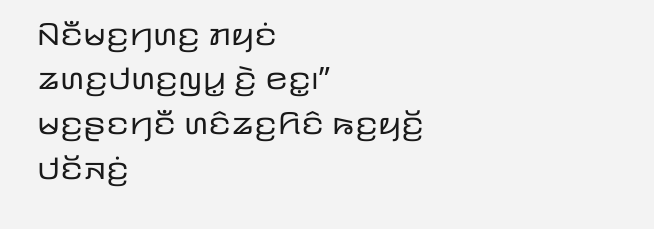ꤡꤢꤪꤗꤢ꤬ꤚꤛꤢ꤬ ꤊꤟꤢꤦ ꤘꤛꤢ꤬ꤓꤛꤢ꤬ꤜꤣ꤭ ꤢꤧ꤬ ꤕꤢ꤭꤯”
ꤗꤢ꤬ꤔꤢꤚꤢꤪ ꤛꤢꤨꤘꤢ꤬ꤖꤢꤨ ꤒꤢ꤬ꤟꤢꤩ꤬ ꤓꤢꤩꤏꤢꤦ꤬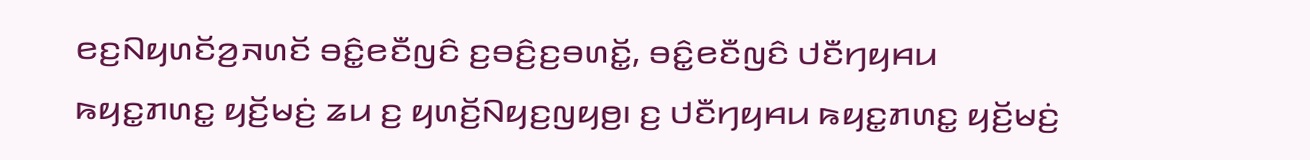ꤕꤢ꤬ꤡꤟꤛꤢꤩꤤ꤬ꤏꤛꤢꤩ ꤋꤢꤨ꤭ꤕꤢꤪꤜꤢꤨ ꤢ꤬ꤋꤢꤨ꤬ꤢ꤬ꤋꤛꤢꤩ꤭, ꤋꤢꤨ꤭ꤕꤢꤪꤜꤢꤨ ꤓꤢꤪꤚꤟꤌꤣ ꤒꤟꤢ꤭ꤊꤛꤢ꤭ ꤟꤢꤩ꤬ꤗꤢꤦ꤬ ꤘꤣ ꤢ꤬ ꤟꤛꤢꤩ꤬ꤡꤟꤢ꤬ꤜꤟꤥ꤬꤯ ꤢ꤬ ꤓꤢꤪꤚꤟꤌꤣ ꤒꤟꤢ꤭ꤊꤛꤢ꤭ ꤟꤢꤩ꤬ꤗꤢꤦ꤬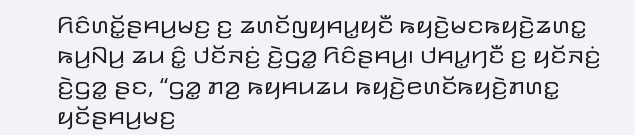ꤖꤢꤨꤛꤢꤩ꤭ꤔꤌꤣ꤬ꤗꤢ꤬ ꤢ꤬ ꤘꤛꤢꤩꤜꤟꤌꤣ꤭ꤟꤢꤪ ꤒꤟꤢꤧ꤬ꤗꤢꤒꤟꤢꤧ꤬ꤘꤛꤢ꤭ ꤒꤣ꤬ꤡꤣ꤬ ꤘꤣ ꤢꤨ꤭ ꤓꤢꤩꤏꤢꤦ꤬ ꤢꤧ꤬ꤞꤤ꤭ ꤖꤢꤨꤔꤌꤣ꤬꤯ ꤓꤌꤣ꤭ꤚꤢꤪ ꤢ꤬ ꤟꤢꤩꤏꤢꤦ꤬ ꤢꤧ꤬ꤞꤤ꤭ ꤔꤢ, “ꤞꤤ꤭ ꤊꤤ꤬ ꤒꤟꤌꤣꤘꤣ ꤒꤟꤢꤧ꤬ꤕꤛꤢꤩꤒꤟꤢꤧ꤬ꤊꤛꤢ꤭ ꤟꤢꤩꤔꤌꤣ꤬ꤗꤢ꤬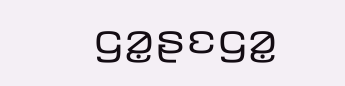ꤞꤤ꤭ꤔꤢꤞꤤ꤭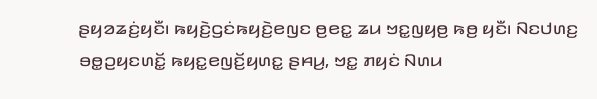ꤔꤟꤤꤘꤢꤦ꤬ꤟꤢꤪ꤯ ꤒꤟꤢꤧ꤬ꤞꤢꤦꤒꤟꤢꤧ꤬ꤕꤜꤢ ꤥ꤬ꤕꤢ꤭ ꤘꤣ ꤠꤢ꤭ꤜꤟꤥ꤬ ꤒꤥ꤬ ꤟꤢꤪ꤯ ꤡꤢꤓꤛꤢ꤬ ꤋꤥ꤭ꤑꤟꤢꤛꤢꤩ꤭ ꤒꤟꤢ꤭ꤕꤜꤢꤩ꤬ꤟꤛꤢ꤭ ꤔꤌꤣ꤬, ꤠꤢ꤭ ꤊꤟꤢꤦ ꤡꤛꤣ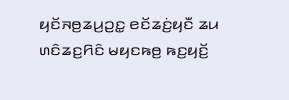ꤟꤢꤩꤏꤥ꤬ꤘꤣ꤬ꤑꤢ꤭ ꤕꤢꤩꤘꤢꤦ꤬ꤟꤢꤪ ꤘꤣ ꤛꤢꤨꤘꤢ꤬ꤖꤢꤨ ꤗꤟꤢꤒꤥ꤬ ꤒꤢ꤬ꤟꤢꤩ꤬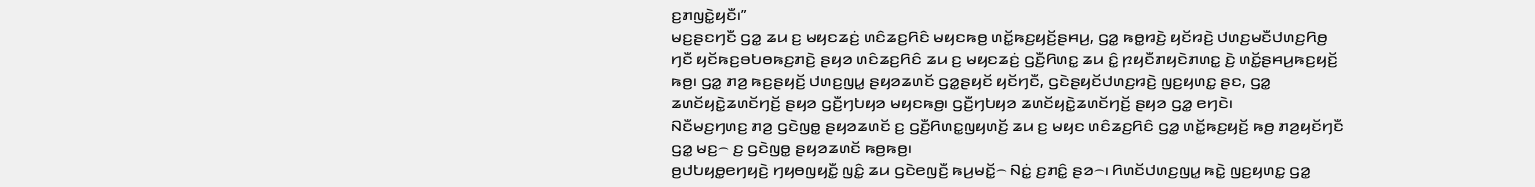ꤢ꤬ꤊꤜꤢꤧ꤭ꤟꤢꤪ꤯”
ꤗꤢ꤬ꤔꤢꤚꤢꤪ ꤞꤤ꤭ ꤘꤣ ꤢ꤬ ꤗꤟꤢꤘꤢꤦ꤬ ꤛꤢꤨꤘꤢ꤬ꤖꤢꤨ ꤗꤟꤢꤒꤥ꤬ ꤛꤢꤩ꤭ꤒꤢ꤬ꤟꤢꤩ꤬ꤔꤌꤣ꤬, ꤞꤤ꤭ ꤒꤥ꤭ꤙꤢꤧ꤬ ꤟꤢꤩꤙꤢꤧ꤬ ꤓꤛꤢ꤬ꤗꤢꤪꤓꤛꤢ꤬ꤖꤥ꤬ ꤚꤢꤪ ꤟꤢꤩꤒꤢ꤬ꤋꤝꤥꤒꤢ꤬ꤊꤢꤧ꤬ ꤔꤟꤤ ꤛꤢꤨꤘꤢ꤬ꤖꤢꤨ ꤘꤣ ꤢ꤬ ꤗꤟꤢꤘꤢꤦ꤬ ꤞꤢꤪ꤬ꤖꤛꤢ꤭ ꤘꤣ ꤢꤨ꤭ ꤐꤟꤢꤪꤊꤟꤢꤧꤊꤛꤢ꤭ ꤢꤧ꤬ ꤛꤢꤩ꤭ꤔꤌꤣ꤬ꤒꤢ꤬ꤟꤢꤩ꤬ ꤒꤥ꤬꤯ ꤞꤤ꤭ ꤊꤤ꤬ ꤒꤢ꤬ꤔꤟꤢꤩ꤬ ꤓꤛꤢ꤬ꤜꤣ꤭ ꤔꤟꤤꤘꤛꤢꤩ ꤞꤤ꤭ꤔꤟꤢꤩ ꤟꤢꤩꤚꤢꤪ, ꤞꤢꤧꤔꤟꤢꤩꤓꤛꤢ꤬ꤙꤢꤧ꤬ ꤜꤢ꤬ꤟꤛꤢ꤭ ꤔꤢ, ꤞꤤ꤭ ꤘꤛꤢꤩꤟꤢꤧ꤭ꤘꤛꤢꤩꤚꤢꤩ꤬ ꤔꤟꤤ ꤞꤢꤪ꤬ꤚꤝꤟꤤ ꤗꤟꤢꤒꤥ꤬꤯ ꤞꤢꤪ꤬ꤚꤝꤟꤤ ꤘꤛꤢꤩꤟꤢꤧ꤭ꤘꤛꤢꤩꤚꤢꤩ꤬ ꤔꤟꤤ ꤞꤤ꤭ ꤕꤚꤢꤧ꤯
ꤡꤢꤪꤗꤢ꤬ꤚꤛꤢ꤬ ꤊꤤ꤬ ꤞꤢꤧꤜꤥ꤭ ꤔꤟꤤꤘꤛꤢꤩ ꤢ꤬ ꤞꤢꤪ꤬ꤖꤛꤢ꤭ꤜꤟꤛꤢꤩ꤬ ꤘꤣ ꤢ꤬ ꤗꤟꤢ ꤛꤢꤨꤘꤢ꤬ꤖꤢꤨ ꤞꤤ꤭ ꤛꤢꤩ꤭ꤒꤢ꤬ꤟꤢꤩ꤬ ꤒꤥ꤬ ꤊꤤ꤬ꤟꤢꤩꤚꤢꤪ ꤞꤤ꤭ ꤗꤢ꤬꤮ ꤢ꤬ ꤞꤢꤧꤜꤥ꤭ ꤔꤟꤤꤘꤛꤢꤩ ꤒꤥ꤬ꤒꤥ꤬꤯
ꤥ꤬ꤓꤝꤟꤥ꤭ꤕꤚꤟꤢꤧ꤬ ꤚꤟꤥꤜꤟꤢꤪ꤭ ꤜꤢꤨ꤭ ꤘꤣ ꤞꤢꤧꤕꤜꤢꤪ꤬ ꤒꤣ꤬ꤗꤢꤩ꤭꤮ ꤡꤢꤦ꤭ ꤢ꤬ꤊꤢꤨ꤭ ꤔꤤ꤮꤯ ꤖꤛꤢꤩꤓꤛꤢ꤬ꤜꤣ꤭ ꤒꤢꤧ꤭ ꤜꤢ꤬ꤟꤛꤢ꤭ ꤞꤤ꤭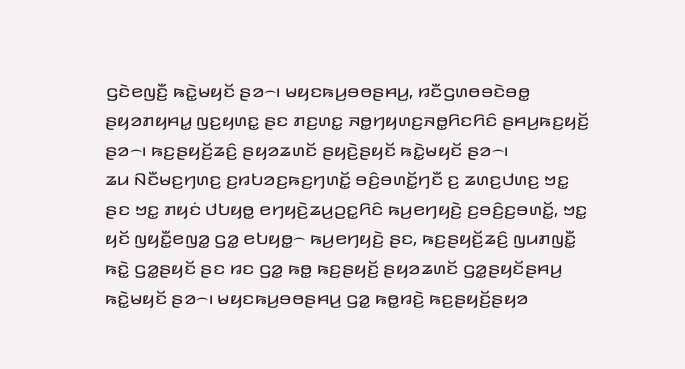ꤞꤢꤧꤕꤜꤢꤪ꤬ ꤒꤢꤧ꤭ꤗꤟꤢꤩ ꤔꤤ꤮꤯ ꤗꤟꤢꤒꤣ꤬ꤋꤥꤔꤌꤣ꤬, ꤙꤢꤪꤞꤛꤥꤋꤢꤧꤋꤥ꤭ ꤔꤟꤤꤊꤟꤌꤣ꤭ ꤜꤢ꤬ꤟꤛꤢ꤭ ꤔꤢ ꤊꤢ꤬ꤛꤢ꤭ ꤏꤥ꤭ꤚꤟꤛꤢ꤬ꤏꤥ꤭ꤖꤢꤖꤢꤨ ꤔꤌꤣ꤬ꤒꤢ꤬ꤟꤢꤩ꤬ ꤔꤤ꤮꤯ ꤒꤢ꤬ꤔꤟꤢꤩ꤬ꤘꤢꤨ꤬ ꤔꤟꤤꤘꤛꤢꤩ ꤔꤟꤢꤧ꤬ꤔꤟꤢꤩ ꤒꤢꤧ꤭ꤗꤟꤢꤩ ꤔꤤ꤮꤯
ꤘꤣ ꤡꤢꤪꤗꤢ꤬ꤚꤛꤢ꤬ ꤢ꤬ꤙꤝꤤꤢ꤬ꤒꤢ꤬ꤚꤛꤢꤩ꤭ ꤋꤢꤨ꤬ꤋꤛꤢꤩ꤭ꤚꤢꤪ ꤢ꤬ ꤘꤛꤢ꤬ꤓꤛꤢ꤬ ꤠꤢ꤭ ꤔꤢ ꤠꤢ꤭ ꤊꤟꤢꤦ ꤓꤝꤟꤥ꤭ ꤕꤚꤟꤢꤧ꤬ꤘꤣ꤬ꤑꤢ꤭ꤖꤢꤨ ꤒꤣ꤬ꤕꤚꤟꤢꤧ꤬ ꤢ꤬ꤋꤢꤨ꤬ꤢ꤬ꤋꤛꤢꤩ꤭, ꤠꤢ꤭ ꤟꤢꤩ ꤜꤟꤢꤪ꤭ꤕꤜꤤ꤭ ꤞꤤ꤭ ꤕꤝꤟꤥ꤭꤮ ꤒꤣ꤬ꤕꤚꤟꤢꤧ꤬ ꤔꤢ, ꤒꤢ꤬ꤔꤟꤢꤩ꤬ꤘꤢꤨ꤬ ꤜꤣꤊꤜꤢꤪ꤭ ꤒꤢꤧ꤭ ꤞꤤ꤭ꤔꤟꤢꤩ ꤔꤢ ꤙꤢ ꤞꤤ꤭ ꤒꤥ꤭ ꤒꤢ꤬ꤔꤟꤢꤩ꤬ ꤔꤟꤤꤘꤛꤢꤩ ꤞꤤ꤭ꤔꤟꤢꤩꤔꤌꤣ꤬ ꤒꤢꤧ꤭ꤗꤟꤢꤩ ꤔꤤ꤮꤯ ꤗꤟꤢꤒꤣ꤬ꤋꤥꤔꤌꤣ꤬ ꤞꤤ꤭ ꤒꤥ꤭ꤙꤢꤧ꤬ ꤒꤢ꤬ꤔꤟꤢꤩ꤬ꤔꤟꤤ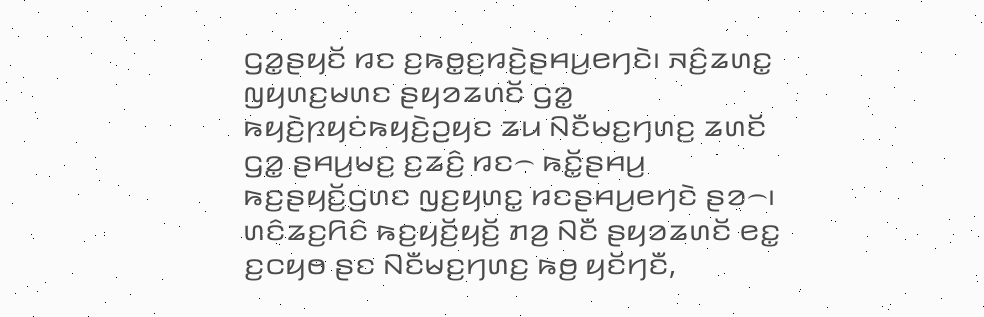ꤞꤤ꤭ꤔꤟꤢꤩ ꤙꤢ ꤢ꤬ꤒꤥ꤭ꤢ꤬ꤙꤢꤧ꤬ꤔꤌꤣ꤬ꤕꤚꤢꤧ꤯ ꤏꤢꤨ꤬ꤘꤛꤢ꤭ ꤜꤟꤛꤢ꤬ꤗꤛꤢ ꤔꤟꤤꤘꤛꤢꤩ ꤞꤤ꤭ ꤒꤟꤢꤧ꤬ꤐꤟꤢꤦꤒꤟꤢꤧ꤬ꤑꤟꤢ ꤘꤣ ꤡꤢꤪꤗꤢ꤬ꤚꤛꤢ꤬ ꤘꤛꤢꤩ ꤞꤤ꤭ ꤔꤌꤣ꤬ꤗꤢ꤬ ꤢ꤬ꤘꤢꤨ꤬ ꤙꤢ꤮ ꤒꤢꤩ꤭ꤔꤌꤣ꤬ ꤒꤢ꤬ꤔꤟꤢꤩ꤬ꤞꤛꤢ ꤜꤢ꤬ꤟꤛꤢ꤭ ꤙꤢꤔꤌꤣ꤬ꤕꤚꤢꤧ ꤔꤤ꤮꤯
ꤛꤢꤨꤘꤢ꤬ꤖꤢꤨ ꤒꤢ꤬ꤟꤢꤩ꤬ꤟꤢꤩ꤬ ꤊꤤ꤬ ꤡꤢꤪ ꤔꤟꤤꤘꤛꤢꤩ ꤕꤢ꤭ ꤢ꤬ꤍꤟꤥ ꤔꤢ ꤡꤢꤪꤗꤢ꤬ꤚꤛꤢ꤬ ꤒꤥ꤬ ꤟꤢꤩꤚꤢꤪ,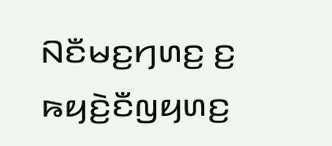ꤡꤢꤪꤗꤢ꤬ꤚꤛꤢ꤬ ꤢ꤬ ꤒꤟꤢꤧ꤬ꤢꤪꤜꤟꤛꤢ꤬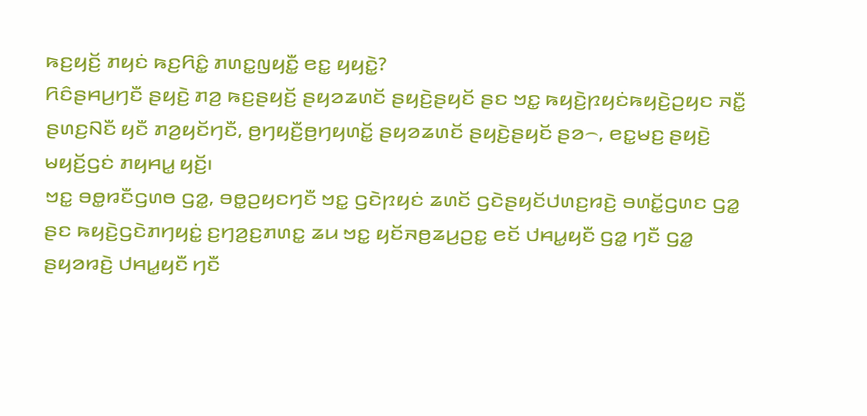ꤒꤢ꤬ꤟꤢꤩ꤬ ꤊꤟꤢꤦ ꤒꤢ꤬ꤖꤢꤨ꤭ ꤊꤛꤢ꤭ꤜꤟꤢꤪ꤭ ꤕꤢ꤭ ꤟꤟꤢꤧ꤭?
ꤖꤢꤨꤔꤌꤣ꤬ꤚꤢꤪ ꤔꤟꤢꤧ꤬ ꤊꤤ꤬ ꤒꤢ꤬ꤔꤟꤢꤩ꤬ ꤔꤟꤤꤘꤛꤢꤩ ꤔꤟꤢꤧ꤬ꤔꤟꤢꤩ ꤔꤢ ꤠꤢ꤭ ꤒꤟꤢꤧ꤬ꤐꤟꤢꤦꤒꤟꤢꤧ꤬ꤑꤟꤢ ꤏꤢꤪ꤭ ꤔꤛꤢ꤬ꤡꤢꤪ ꤟꤢꤪ ꤊꤤ꤬ꤟꤢꤩꤚꤢꤪ, ꤥ꤬ꤚꤟꤢꤪ꤬ꤥ꤬ꤚꤟꤛꤢꤩ꤭ ꤔꤟꤤꤘꤛꤢꤩ ꤔꤟꤢꤧ꤬ꤔꤟꤢꤩ ꤔꤤ꤮, ꤕꤢ꤭ꤗꤢ꤬ ꤔꤟꤢꤧ꤬ ꤗꤟꤢꤩ꤬ꤞꤢꤦ ꤊꤟꤌꤣ꤭ ꤟꤢꤩ꤬꤯
ꤠꤢ꤭ ꤋꤥ꤭ꤙꤢꤪꤞꤛꤥ ꤞꤤ꤭, ꤋꤥ꤭ꤑꤟꤢꤚꤢꤪ ꤠꤢ꤭ ꤞꤢꤧꤐꤟꤢꤦ ꤘꤛꤢꤩ ꤞꤢꤧꤔꤟꤢꤩꤓꤛꤢ꤬ꤙꤢꤧ꤬ ꤋꤛꤢꤩ꤭ꤞꤛꤢ ꤞꤤ꤭ ꤔꤢ ꤒꤟꤢꤧ꤬ꤞꤢꤧꤊꤚꤟꤢꤦ꤭ ꤢ꤬ꤚꤤ꤬ꤢ꤬ꤊꤛꤢ꤭ ꤘꤣ ꤠꤢ꤭ ꤟꤢꤩꤏꤥ꤬ꤘꤣ꤬ꤑꤢ꤭ ꤕꤢꤩ ꤓꤌꤣ꤭ꤟꤢꤪ ꤞꤤ꤭ ꤚꤢꤪ ꤞꤤ꤭ ꤔꤟꤤꤙꤢꤧ꤬ ꤓꤌꤣ꤭ꤟꤢꤪ ꤚꤢꤪ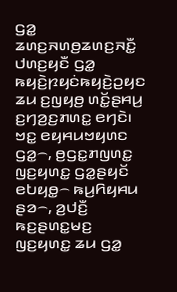ꤞꤤ꤭ ꤘꤛꤢ꤬ꤏꤛꤥ꤬ꤘꤛꤢ꤬ꤏꤢꤪ꤭ ꤓꤛꤢ꤬ꤟꤢꤪ ꤞꤤ꤭ ꤒꤟꤢꤧ꤬ꤐꤟꤢꤦꤒꤟꤢꤧ꤬ꤑꤟꤢ ꤘꤣ ꤢ꤬ꤜꤟꤥ꤬ ꤛꤢꤩ꤭ꤔꤌꤣ꤬ ꤢ꤬ꤚꤤ꤬ꤢ꤬ꤊꤛꤢ꤭ ꤕꤚꤢꤧ꤯
ꤠꤢ꤭ ꤕꤟꤌꤣꤠꤟꤛꤢ ꤞꤤ꤭꤮, ꤥ꤬ꤞꤢ꤭ꤊꤜꤛꤢ꤭ ꤜꤢ꤬ꤟꤛꤢ꤭ ꤞꤤ꤭ꤔꤟꤢꤩ ꤕꤝꤟꤥ꤭꤮ ꤒꤣ꤬ꤖꤟꤌꤣ ꤔꤤ꤮, ꤤ꤬ꤓꤢꤪ꤬ ꤒꤢ꤬ꤔꤛꤢ꤭ꤗꤢ꤬ ꤜꤢ꤬ꤟꤛꤢ꤭ ꤘꤣ ꤞꤤ꤭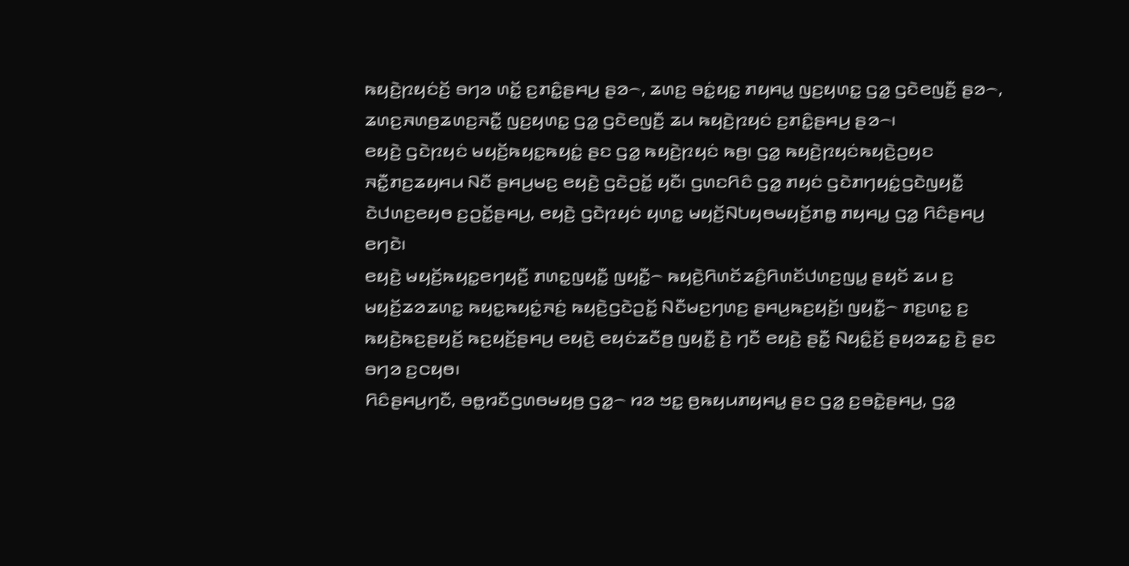ꤒꤟꤢꤧ꤬ꤐꤟꤢꤦꤢꤩ꤬ ꤋꤚꤤ ꤛꤢꤩ꤭ ꤢ꤬ꤊꤢꤨ꤭ꤔꤌꤣ꤬ ꤔꤤ꤮, ꤘꤛꤢ꤬ ꤋꤢꤦ꤭ꤟꤢ꤭ ꤊꤟꤌꤣ꤭ ꤜꤢ꤬ꤟꤛꤢ꤭ ꤞꤤ꤭ ꤞꤢꤧꤕꤜꤢꤪ꤬ ꤔꤤ꤮, ꤘꤛꤢ꤬ꤏꤛꤥ꤬ꤘꤛꤢ꤬ꤏꤢꤪ꤭ ꤜꤢ꤬ꤟꤛꤢ꤭ ꤞꤤ꤭ ꤞꤢꤧꤕꤜꤢꤪ꤬ ꤘꤣ ꤒꤟꤢꤧ꤬ꤐꤟꤢꤦ ꤢ꤬ꤊꤢꤨ꤭ꤔꤌꤣ꤬ ꤔꤤ꤮꤯
ꤕꤟꤢꤧ꤬ ꤞꤢꤧꤐꤟꤢꤦ ꤗꤟꤢꤩ꤬ꤒꤟꤢ꤭ꤒꤟꤢꤦ꤭ ꤔꤢ ꤞꤤ꤭ ꤒꤟꤢꤧ꤬ꤐꤟꤢꤦ ꤒꤥ꤬꤯ ꤞꤤ꤭ ꤒꤟꤢꤧ꤬ꤐꤟꤢꤦꤒꤟꤢꤧ꤬ꤑꤟꤢ ꤏꤢꤪ꤭ꤊꤢ꤬ꤘꤟꤌꤣ ꤡꤢꤪ ꤔꤌꤣ꤬ꤗꤢ꤬ ꤕꤟꤢꤧ꤬ ꤞꤢꤧꤑꤢꤩ꤭ ꤟꤢꤪ꤯ ꤞꤛꤢꤖꤢꤨ ꤞꤤ꤭ ꤊꤟꤢꤦ ꤞꤢꤧꤊꤚꤟꤢꤦ꤭ꤞꤢꤧꤜꤟꤢꤪ꤭ ꤢꤧꤓꤛꤢ꤬ꤕꤟꤥ ꤢ꤬ꤑꤢꤩ꤭ꤔꤌꤣ꤬, ꤕꤟꤢꤧ꤬ ꤞꤢꤧꤐꤟꤢꤦ ꤟꤛꤢ꤭ ꤗꤟꤢꤩ꤬ꤡꤝꤟꤥꤗꤟꤢꤩ꤬ꤊꤥ꤭ ꤊꤟꤌꤣ꤭ ꤞꤤ꤭ ꤖꤢꤨꤔꤌꤣ꤬ ꤕꤚꤢꤧ꤯
ꤕꤟꤢꤧ꤬ ꤗꤟꤢꤩ꤬ꤒꤟꤢ꤭ꤕꤚꤟꤢꤪ꤬ ꤊꤛꤢ꤭ꤜꤟꤢꤪ꤭ ꤜꤟꤢꤪ꤭꤮ ꤒꤟꤢꤧ꤬ꤖꤛꤢꤩꤘꤢꤨ꤬ꤖꤛꤢꤩꤓꤛꤢ꤬ꤜꤣ꤭ ꤔꤟꤢꤩ ꤘꤣ ꤢ꤬ ꤗꤟꤢꤩ꤬ꤘꤤꤘꤛꤢ꤭ ꤒꤟꤢ꤭ꤒꤟꤢꤦ꤭ꤏꤢꤦ꤬ ꤒꤟꤢꤧ꤬ꤞꤢꤧꤑꤢꤩ꤭ ꤡꤢꤪꤗꤢ꤬ꤚꤛꤢ꤬ ꤔꤌꤣ꤬ꤒꤢ꤬ꤟꤢꤩ꤬꤯ ꤜꤟꤢꤪ꤭꤮ ꤊꤢ꤬ꤛꤢ꤭ ꤢ꤬ ꤒꤟꤢꤧ꤬ꤒꤢ꤬ꤔꤟꤢꤩ꤬ ꤒꤢ꤬ꤟꤢꤩ꤬ꤔꤌꤣ꤬ ꤕꤟꤢꤧ꤬ ꤕꤟꤢꤦꤘꤢꤪꤥ꤬ ꤜꤟꤢꤪ꤭ ꤢꤧ꤬ ꤚꤢꤪ ꤕꤟꤢꤧ꤬ ꤔꤢꤪ꤭ ꤡꤟꤢꤨ꤭ꤢꤩ꤬ ꤔꤟꤤꤘꤢ꤭ ꤢꤧ꤬ ꤔꤢ ꤋꤚꤤ ꤢ꤬ꤍꤟꤥ꤯
ꤖꤢꤨꤔꤌꤣ꤬ꤚꤢꤪ, ꤋꤥ꤭ꤙꤢꤪꤞꤛꤥꤗꤟꤥ꤬ ꤞꤤ꤭꤮ ꤙꤤ ꤠꤢ꤭ ꤥ꤬ꤒꤟꤣꤊꤟꤌꤣ꤭ ꤔꤢ ꤞꤤ꤭ ꤢ꤬ꤋꤢꤧ꤭ꤔꤌꤣ꤬, ꤞꤤ꤭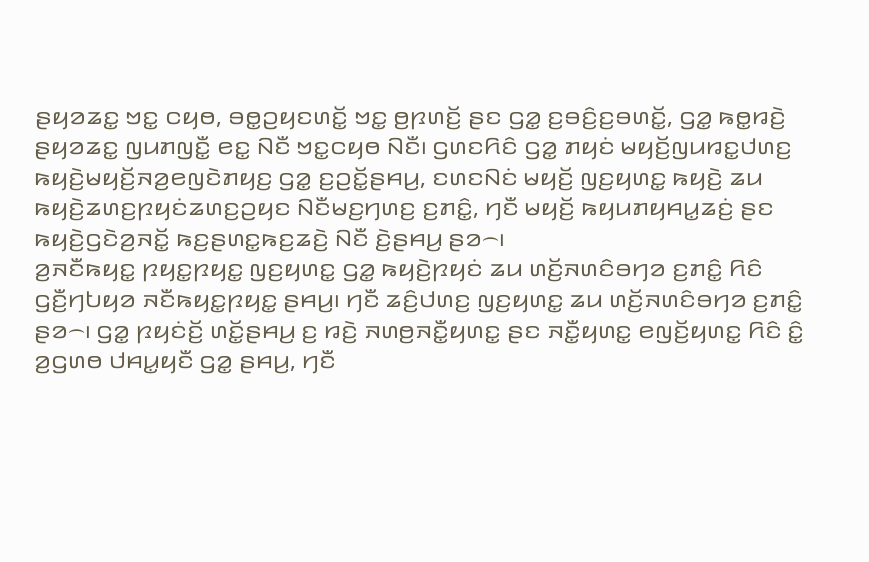ꤔꤟꤤꤘꤢ꤭ ꤠꤢ꤭ ꤍꤟꤥ, ꤋꤥ꤭ꤑꤟꤢꤛꤢꤩ꤭ ꤠꤢ꤭ ꤥ꤬ꤐꤛꤢꤩ꤬ ꤔꤢ ꤞꤤ꤭ ꤢ꤬ꤋꤢꤨ꤬ꤢ꤬ꤋꤛꤢꤩ꤭, ꤞꤤ꤭ ꤒꤥ꤭ꤙꤢꤧ꤬ ꤔꤟꤤꤘꤢ꤭ ꤜꤣꤊꤜꤢꤪ꤭ ꤕꤢ꤭ ꤡꤢꤪ ꤠꤢ꤭ꤍꤟꤥ ꤡꤢꤪ꤯ ꤞꤛꤢꤖꤢꤨ ꤞꤤ꤭ ꤊꤟꤢꤦ ꤗꤟꤢꤩ꤬ꤜꤣꤙꤢ꤭ꤓꤛꤢ꤬ ꤒꤟꤢꤧ꤬ꤗꤟꤢꤩ꤬ꤏꤤ꤬ꤕꤜꤢꤧꤊꤟꤢ꤬ ꤞꤤ꤭ ꤢ꤬ꤑꤢꤩ꤭ꤔꤌꤣ꤬, ꤢꤛꤢꤡꤢꤦ ꤗꤟꤢꤩ꤬ ꤜꤢ꤬ꤟꤛꤢ꤭ ꤒꤟꤢꤧ꤬ ꤘꤣ ꤒꤟꤢꤧ꤬ꤘꤛꤢ꤬ꤐꤟꤢꤦꤘꤛꤢ꤬ꤑꤟꤢ ꤡꤢꤪꤗꤢ꤬ꤚꤛꤢ꤬ ꤢ꤬ꤊꤢꤨ꤭, ꤚꤢꤪ ꤗꤟꤢꤩ꤬ ꤒꤟꤣꤊꤟꤌꤣ꤭ꤘꤢꤦ꤬ ꤔꤢ ꤒꤟꤢꤧ꤬ꤞꤢꤧꤤ꤬ꤏꤢꤩ꤭ ꤒꤢ꤬ꤔꤛꤢ꤭ꤒꤢ꤬ꤘꤢꤧ꤬ ꤡꤢꤪ ꤢꤧ꤬ꤔꤌꤣ꤬ ꤔꤤ꤮꤯
ꤤ꤬ꤏꤢꤪꤒꤟꤢ꤭ ꤐꤟꤢ꤭ꤐꤟꤢ꤭ ꤜꤢ꤬ꤟꤛꤢ꤭ ꤞꤤ꤭ ꤒꤟꤢꤧ꤬ꤐꤟꤢꤦ ꤘꤣ ꤛꤢꤩ꤬ꤏꤛꤢꤨꤋꤚꤤ ꤢ꤬ꤊꤢꤨ꤭ ꤖꤢꤨ ꤞꤢꤪ꤬ꤚꤝꤟꤤ ꤏꤢꤪꤒꤟꤢ꤭ꤐꤟꤢ꤭ ꤔꤌꤣ꤬꤯ ꤚꤢꤪ ꤘꤢꤨ꤬ꤓꤛꤢ꤬ ꤜꤢ꤬ꤟꤛꤢ꤭ ꤘꤣ ꤛꤢꤩ꤬ꤏꤛꤢꤨꤋꤚꤤ ꤢ꤬ꤊꤢꤨ꤭ ꤔꤤ꤮꤯ ꤞꤤ꤭ ꤐꤟꤢꤦꤢꤩ꤬ ꤛꤢꤩ꤭ꤔꤌꤣ꤬ ꤢ꤬ ꤙꤢꤧ꤬ ꤏꤛꤥ꤬ꤏꤢꤪ꤭ꤟꤛꤢ꤭ ꤔꤢ ꤏꤢꤪ꤭ꤟꤛꤢ꤭ ꤕꤜꤢꤩ꤬ꤟꤛꤢ꤭ ꤖꤢꤨ ꤢꤨ꤭ ꤤ꤬ꤞꤛꤥ ꤓꤌꤣ꤭ꤟꤢꤪ ꤞꤤ꤭ ꤔꤌꤣ꤬, ꤚꤢꤪ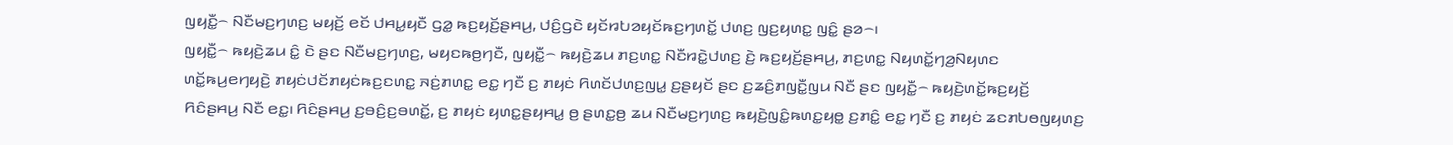ꤜꤟꤢꤪ꤭꤮ ꤡꤢꤪꤗꤢ꤬ꤚꤛꤢ꤬ ꤗꤟꤢꤩ꤬ ꤕꤢꤩ ꤓꤌꤣ꤭ꤟꤢꤪ ꤞꤤ꤭ ꤒꤢ꤬ꤟꤢꤩ꤬ꤔꤌꤣ꤬, ꤓꤢꤨ꤬ꤞꤢꤧ ꤟꤢꤩꤙꤝꤤꤟꤢꤩꤒꤢ꤬ꤚꤛꤢꤩ꤭ ꤓꤛꤢ꤬ ꤜꤢ꤬ꤟꤛꤢ꤭ ꤜꤢꤨ꤭ ꤔꤤ꤮꤯
ꤜꤟꤢꤪ꤭꤮ ꤒꤟꤢꤧ꤬ꤘꤣ ꤢꤨ꤭ ꤢꤧ ꤔꤢ ꤡꤢꤪꤗꤢ꤬ꤚꤛꤢ꤬, ꤗꤟꤢꤒꤥ꤬ꤚꤢꤪ, ꤜꤟꤢꤪ꤭꤮ ꤒꤟꤢꤧ꤬ꤘꤣ ꤊꤢ꤬ꤛꤢ꤭ ꤡꤢꤪꤙꤢꤧ꤭ꤓꤛꤢ꤬ ꤢꤧ꤬ ꤒꤢ꤬ꤟꤢꤩ꤬ꤔꤌꤣ꤬, ꤊꤢ꤬ꤛꤢ꤭ ꤡꤟꤛꤢꤩ꤭ꤚꤤ꤬ꤡꤟꤛꤢ ꤛꤢꤩ꤭ꤒꤣ꤬ꤕꤚꤟꤢꤧ꤬ ꤊꤟꤢꤦꤓꤢꤩꤊꤟꤢꤦꤒꤢ꤬ꤢꤛꤢ꤭ ꤏꤢꤦ꤬ꤊꤛꤢ꤭ ꤕꤢ꤭ ꤚꤢꤪ ꤢ꤬ ꤊꤟꤢꤦ ꤖꤛꤢꤩꤓꤛꤢ꤬ꤜꤣ꤭ ꤢ꤬ꤔꤟꤢꤩ ꤔꤢ ꤢ꤬ꤘꤢꤨ꤬ꤊꤜꤢꤪ꤭ꤜꤣ ꤡꤢꤪ ꤔꤢ ꤜꤟꤢꤪ꤭꤮ ꤒꤟꤢꤧ꤬ꤛꤢꤩ꤭ꤒꤢ꤬ꤟꤢꤩ꤬ ꤖꤢꤨꤔꤌꤣ꤬ ꤡꤢꤪ ꤕꤢ꤭꤯ ꤖꤢꤨꤔꤌꤣ꤬ ꤢ꤬ꤋꤢꤨ꤬ꤢ꤬ꤋꤛꤢꤩ꤭, ꤢ꤬ ꤊꤟꤢꤦ ꤟꤛꤢ꤭ꤔꤟꤌꤣ꤭ ꤥ꤬ ꤔꤛꤢ꤭ꤥ꤬ ꤘꤣ ꤡꤢꤪꤗꤢ꤬ꤚꤛꤢ꤬ ꤒꤟꤢꤧ꤬ꤜꤢꤨ꤭ꤒꤛꤢ꤭ꤟꤥ꤭ ꤢ꤬ꤊꤢꤨ꤭ ꤕꤢ꤭ ꤚꤢꤪ ꤢ꤬ ꤊꤟꤢꤦ ꤘꤢꤊꤝꤥꤜꤟꤛꤢ꤬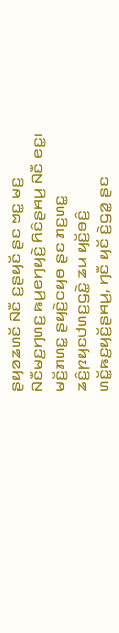ꤔꤟꤤꤘꤛꤢꤩ ꤡꤢꤪ ꤢ꤬ꤔꤟꤢꤩ ꤔꤢ ꤠꤢ꤭ ꤗꤢ꤬ ꤡꤢꤪꤗꤢ꤬ꤚꤛꤢ꤬ ꤒꤣ꤬ꤕꤚꤟꤢꤧ꤬ ꤖꤢꤨꤔꤌꤣ꤬ ꤡꤢꤪ ꤕꤢ꤭꤯
ꤗꤢꤩ꤬ꤊꤛꤢ꤭ ꤔꤟꤢꤧ꤬ꤍꤟꤥ ꤔꤢ ꤊꤢ꤬ꤛꤢ꤭ ꤘꤢꤨ꤬ꤐꤟꤢꤓꤛꤢ꤬ꤞꤢꤧ꤭ ꤘꤣ ꤟꤢꤩ꤬ꤋꤢꤨ꤬ ꤛꤢꤩ꤭ꤒꤢ꤬ꤟꤢꤩ꤬ꤔꤌꤣ꤬, ꤚꤢꤪ ꤟꤢꤩ ꤢꤧ꤬ꤞꤤ꤭ ꤔꤢ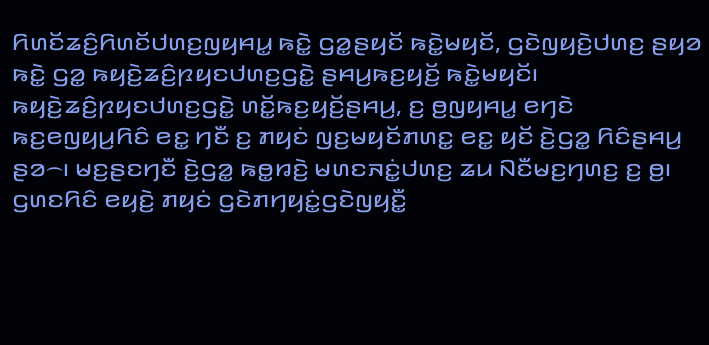ꤖꤛꤢꤩꤘꤢꤨ꤬ꤖꤛꤢꤩꤓꤛꤢ꤬ꤜꤟꤌꤣ꤭ ꤒꤢꤧ꤭ ꤞꤤ꤭ꤔꤟꤢꤩ ꤒꤢꤧ꤭ꤗꤟꤢꤩ, ꤞꤢꤧꤜꤟꤢꤧ꤬ꤓꤛꤢ꤬ ꤔꤟꤤ ꤒꤢꤧ꤭ ꤞꤤ꤭ ꤒꤟꤢꤧ꤬ꤘꤢꤨ꤬ꤐꤟꤢꤓꤛꤢ꤬ꤞꤢꤧ꤭ ꤔꤌꤣ꤬ꤒꤢ꤬ꤟꤢꤩ꤬ ꤒꤢꤧ꤭ꤗꤟꤢꤩ꤯ ꤒꤟꤢꤧ꤬ꤘꤢꤨ꤬ꤐꤟꤢꤓꤛꤢ꤬ꤞꤢꤧ꤭ ꤛꤢꤩ꤭ꤒꤢ꤬ꤟꤢꤩ꤬ꤔꤌꤣ꤬, ꤢ꤬ ꤥ꤬ꤜꤟꤌꤣ꤭ ꤕꤚꤢꤧ ꤒꤢ꤬ꤕꤜꤟꤣ꤬ꤖꤢꤨ ꤕꤢ꤭ ꤚꤢꤪ ꤢ꤬ ꤊꤟꤢꤦ ꤜꤢ꤬ꤗꤟꤢꤩꤊꤛꤢ꤭ ꤕꤢ꤭ ꤟꤢꤩ ꤢꤧ꤬ꤞꤤ꤭ ꤖꤢꤨꤔꤌꤣ꤬ ꤔꤤ꤮꤯ ꤗꤢ꤬ꤔꤢꤚꤢꤪ ꤢꤧ꤬ꤞꤤ꤭ ꤒꤥ꤭ꤙꤢꤧ꤬ ꤗꤛꤢꤏꤢꤦ꤭ꤓꤛꤢ꤬ ꤘꤣ ꤡꤢꤪꤗꤢ꤬ꤚꤛꤢ꤬ ꤢ꤬ ꤥ꤬꤯ ꤞꤛꤢꤖꤢꤨ ꤕꤟꤢꤧ꤬ ꤊꤟꤢꤦ ꤞꤢꤧꤊꤚꤟꤢꤦ꤭ꤞꤢꤧꤜꤟꤢꤪ꤭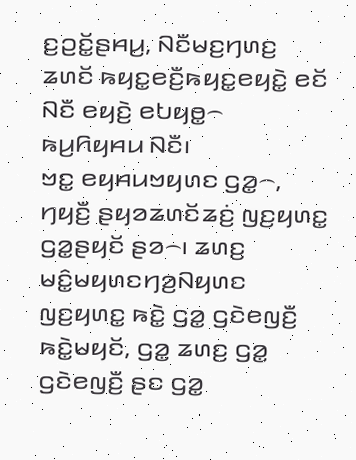ꤢ꤬ꤑꤢꤩ꤭ꤔꤌꤣ꤬, ꤡꤢꤪꤗꤢ꤬ꤚꤛꤢ꤬ ꤘꤛꤢꤩ ꤒꤟꤢ꤭ꤕꤢꤪ꤬ꤒꤟꤢ꤭ꤕꤟꤢꤧ꤭ ꤕꤢꤩ ꤡꤢꤪ ꤕꤟꤢꤧ꤬ ꤕꤝꤟꤥ꤭꤮ ꤒꤣ꤬ꤖꤟꤌꤣ ꤡꤢꤪ꤯
ꤠꤢ꤭ ꤕꤟꤌꤣꤠꤟꤛꤢ ꤞꤤ꤭꤮, ꤚꤟꤢꤪ꤬ ꤔꤟꤤꤘꤛꤢꤩꤘꤢꤦ꤬ ꤜꤢ꤬ꤟꤛꤢ꤭ ꤞꤤ꤭ꤔꤟꤢꤩ ꤔꤤ꤮꤯ ꤘꤛꤢ꤬ ꤗꤢꤨ꤭ꤗꤟꤛꤢꤚꤤ꤬ꤡꤟꤛꤢ ꤜꤢ꤬ꤟꤛꤢ꤭ ꤒꤢꤧ꤭ ꤞꤤ꤭ ꤞꤢꤧꤕꤜꤢꤪ꤬ ꤒꤢꤧ꤭ꤗꤟꤢꤩ, ꤞꤤ꤭ ꤘꤛꤢ꤬ ꤞꤤ꤭ ꤞꤢꤧꤕꤜꤢꤪ꤬ ꤔꤢ ꤞꤤ꤭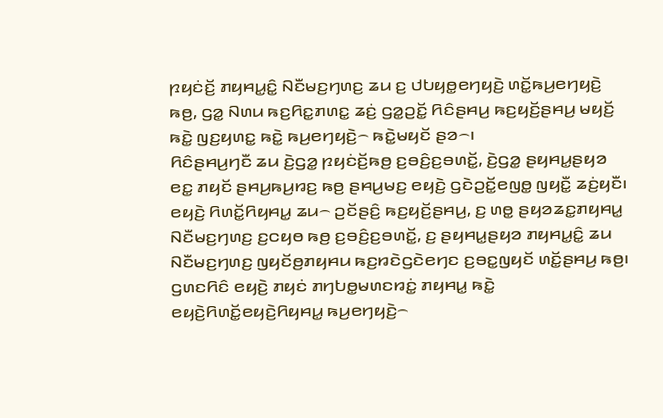ꤐꤟꤢꤦꤢꤩ꤬ ꤊꤟꤌꤣ꤭ꤢꤨ꤭ ꤡꤢꤪꤗꤢ꤬ꤚꤛꤢ꤬ ꤘꤣ ꤢ꤬ ꤓꤝꤟꤥ꤭ꤕꤚꤟꤢꤧ꤬ ꤛꤢꤩ꤭ꤒꤣ꤬ꤕꤚꤟꤢꤧ꤬ ꤒꤥ꤬, ꤞꤤ꤭ ꤡꤛꤣ ꤒꤢ꤬ꤖꤢ꤭ꤊꤛꤢ꤭ ꤘꤢꤦ꤬ ꤞꤤ꤭ꤑꤢꤩ꤭ ꤖꤢꤨꤔꤌꤣ꤬ ꤒꤢ꤬ꤟꤢꤩ꤬ꤔꤌꤣ꤬ ꤗꤟꤢꤩ꤬ ꤒꤢꤧ꤭ ꤜꤢ꤬ꤟꤛꤢ꤭ ꤒꤢꤧ꤭ ꤒꤣ꤬ꤕꤚꤟꤢꤧ꤬꤮ ꤒꤢꤧ꤭ꤗꤟꤢꤩ ꤔꤤ꤮꤯
ꤖꤢꤨꤔꤌꤣ꤬ꤚꤢꤪ ꤘꤣ ꤢꤧ꤬ꤞꤤ꤭ ꤐꤟꤢꤦꤢꤩ꤬ꤒꤥ꤬ ꤢ꤬ꤋꤢꤨ꤬ꤢ꤬ꤋꤛꤢꤩ꤭, ꤢꤧ꤬ꤞꤤ꤭ ꤔꤟꤌꤣ꤭ꤔꤟꤤ ꤕꤢ꤭ ꤊꤟꤢꤩ ꤔꤌꤣ꤬ꤒꤣ꤬ꤙꤢ꤬ ꤒꤥ꤬ ꤔꤌꤣ꤬ꤗꤢ꤬ ꤕꤟꤢꤧ꤬ ꤞꤢꤧꤑꤢꤩ꤭ꤕꤜꤥ꤭ ꤜꤟꤢꤪ꤭ ꤘꤢꤦ꤬ꤟꤢꤪ꤯
ꤕꤟꤢꤧ꤬ ꤖꤛꤢꤩ꤭ꤖꤟꤌꤣ꤭ ꤘꤣ꤮ ꤑꤢꤩꤔꤢꤨ꤬ ꤒꤢ꤬ꤟꤢꤩ꤬ꤔꤌꤣ꤬, ꤢ꤬ ꤛꤥ꤭ ꤔꤟꤤꤘꤢ꤭ꤊꤟꤌꤣ꤭ ꤡꤢꤪꤗꤢ꤬ꤚꤛꤢ꤬ ꤢ꤬ꤍꤟꤥ ꤒꤥ꤬ ꤢ꤬ꤋꤢꤨ꤬ꤢ꤬ꤋꤛꤢꤩ꤭, ꤢ꤬ ꤔꤟꤌꤣ꤭ꤔꤟꤤ ꤊꤟꤌꤣ꤭ꤢꤨ꤭ ꤘꤣ ꤡꤢꤪꤗꤢ꤬ꤚꤛꤢ꤬ ꤜꤟꤢꤩꤥ꤬ꤊꤟꤌꤣ ꤒꤢ꤬ꤙꤢꤧꤞꤢꤧꤕꤚꤢ ꤢ꤬ꤋꤢ꤭ꤜꤟꤢꤩ ꤛꤢꤩ꤭ꤔꤌꤣ꤬ ꤒꤥ꤬꤯ ꤞꤛꤢꤖꤢꤨ ꤕꤟꤢꤧ꤬ ꤊꤟꤢꤦ ꤊꤚꤝꤥ꤭ꤗꤛꤢꤙꤢꤦ꤭ ꤊꤟꤌꤣ꤭ ꤒꤢꤧ꤭ ꤕꤟꤢꤧ꤬ꤖꤛꤢꤩ꤭ꤕꤟꤢꤧ꤬ꤖꤟꤌꤣ꤭ ꤒꤣ꤬ꤕꤚꤟꤢꤧ꤬꤮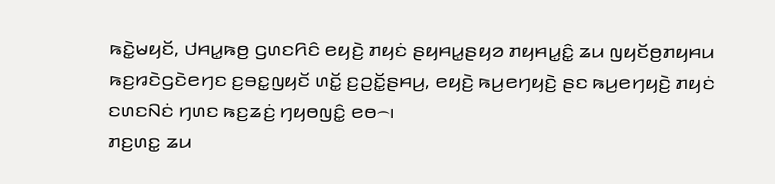ꤒꤢꤧ꤭ꤗꤟꤢꤩ, ꤓꤌꤣ꤭ꤒꤥ꤬ ꤞꤛꤢꤖꤢꤨ ꤕꤟꤢꤧ꤬ ꤊꤟꤢꤦ ꤔꤟꤌꤣ꤭ꤔꤟꤤ ꤊꤟꤌꤣ꤭ꤢꤨ꤭ ꤘꤣ ꤜꤟꤢꤩꤥ꤬ꤊꤟꤌꤣ ꤒꤢ꤬ꤙꤢꤧꤞꤢꤧꤕꤚꤢ ꤢ꤬ꤋꤢ꤭ꤜꤟꤢꤩ ꤛꤢꤩ꤭ ꤢ꤬ꤑꤢꤩ꤭ꤔꤌꤣ꤬, ꤕꤟꤢꤧ꤬ ꤒꤣ꤬ꤕꤚꤟꤢꤧ꤬ ꤔꤢ ꤒꤣ꤬ꤕꤚꤟꤢꤧ꤬ ꤊꤟꤢꤦ ꤢꤛꤢꤡꤢꤦ ꤚꤛꤢ ꤒꤢ꤬ꤘꤢꤦ꤬ ꤚꤟꤥꤜꤢꤨ꤭ ꤕꤥ꤮꤯
ꤊꤢ꤬ꤛꤢ꤭ ꤘꤣ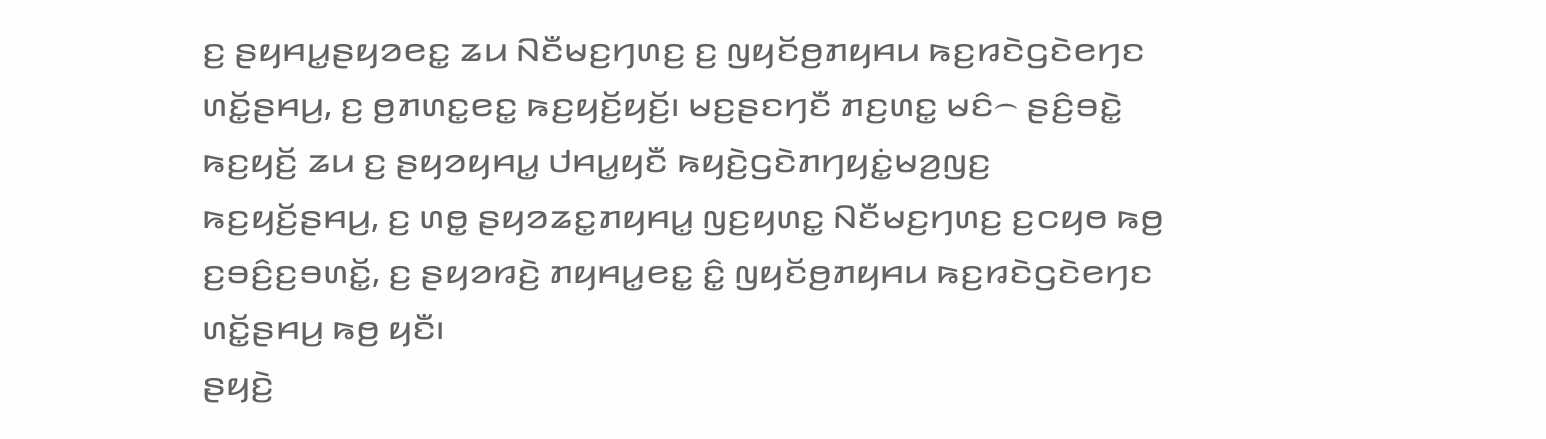ꤢ꤬ ꤔꤟꤌꤣ꤭ꤔꤟꤤꤕꤢ꤭ ꤘꤣ ꤡꤢꤪꤗꤢ꤬ꤚꤛꤢ꤬ ꤢ꤬ ꤜꤟꤢꤩꤥ꤬ꤊꤟꤌꤣ ꤒꤢ꤬ꤙꤢꤧꤞꤢꤧꤕꤚꤢ ꤛꤢꤩ꤭ꤔꤌꤣ꤬, ꤢ꤬ ꤥ꤬ꤊꤛꤢ꤭ꤕꤢ꤭ ꤒꤢ꤬ꤟꤢꤩ꤬ꤟꤢꤩ꤬꤯ ꤗꤢ꤬ꤔꤢꤚꤢꤪ ꤊꤢ꤬ꤛꤢ꤭ ꤗꤢꤨ꤮ ꤔꤢꤨ꤬ꤋꤢꤧ꤭ ꤒꤢ꤬ꤟꤢꤩ꤬ ꤘꤣ ꤢ꤬ ꤔꤟꤤꤟꤌꤣ꤭ ꤓꤌꤣ꤭ꤟꤢꤪ ꤒꤟꤢꤧ꤬ꤞꤢꤧꤊꤚꤟꤢꤦ꤭ꤗꤤ꤬ꤜꤢ꤬ ꤒꤢ꤬ꤟꤢꤩ꤬ꤔꤌꤣ꤬, ꤢ꤬ ꤛꤥ꤭ ꤔꤟꤤꤘꤢ꤭ꤊꤟꤌꤣ꤭ ꤜꤢ꤬ꤟꤛꤢ꤭ ꤡꤢꤪꤗꤢ꤬ꤚꤛꤢ꤬ ꤢ꤬ꤍꤟꤥ ꤒꤥ꤬ ꤢ꤬ꤋꤢꤨ꤬ꤢ꤬ꤋꤛꤢꤩ꤭, ꤢ꤬ ꤔꤟꤤꤙꤢꤧ꤬ ꤊꤟꤌꤣ꤭ꤕꤢ꤭ ꤢꤨ꤭ ꤜꤟꤢꤩꤥ꤬ꤊꤟꤌꤣ ꤒꤢ꤬ꤙꤢꤧꤞꤢꤧꤕꤚꤢ ꤛꤢꤩ꤭ꤔꤌꤣ꤬ ꤒꤥ꤬ ꤟꤢꤪ꤯
ꤔꤟꤢꤧ꤬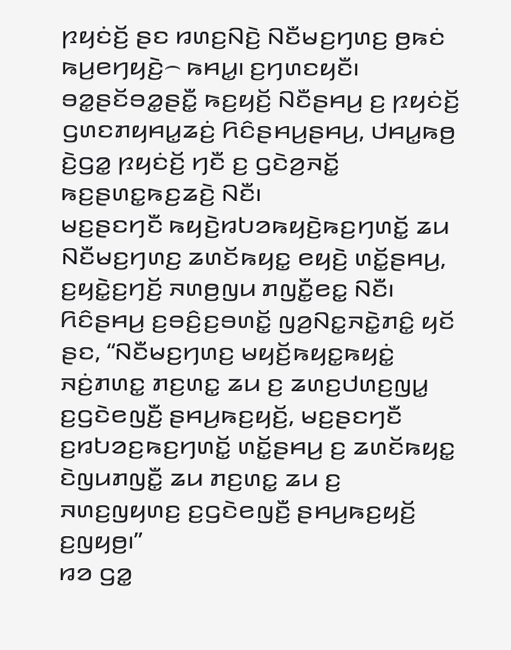ꤐꤟꤢꤦꤢꤩ꤬ ꤔꤢ ꤙꤛꤢ꤬ꤡꤢꤧ꤬ ꤡꤢꤪꤗꤢ꤬ꤚꤛꤢ꤬ ꤥ꤬ꤒꤢꤦ ꤒꤣ꤬ꤕꤚꤟꤢꤧ꤬꤮ ꤒꤌꤣ꤭꤯ ꤢ꤬ꤚꤛꤢꤟꤢꤪ꤯ ꤋꤤ꤭ꤔꤢꤩꤋꤤ꤭ꤔꤢꤪ꤭ ꤒꤢ꤬ꤟꤢꤩ꤬ ꤡꤢꤪꤔꤌꤣ꤬ ꤢ꤬ ꤐꤟꤢꤦꤢꤩ꤬ ꤞꤛꤢꤊꤟꤌꤣ꤭ꤘꤢꤦ꤬ ꤖꤢꤨꤔꤌꤣ꤬ꤔꤌꤣ꤬, ꤓꤌꤣ꤭ꤒꤥ꤬ ꤢꤧ꤬ꤞꤤ꤭ ꤐꤟꤢꤦꤢꤩ꤬ ꤚꤢꤪ ꤢ꤬ ꤞꤢꤧꤤ꤬ꤏꤢꤩ꤭ ꤒꤢ꤬ꤔꤛꤢ꤭ꤒꤢ꤬ꤘꤢꤧ꤬ ꤡꤢꤪ꤯
ꤗꤢ꤬ꤔꤢꤚꤢꤪ ꤒꤟꤢꤧ꤬ꤙꤝꤤꤒꤟꤢꤧ꤬ꤒꤢ꤬ꤚꤛꤢꤩ꤭ ꤘꤣ ꤡꤢꤪꤗꤢ꤬ꤚꤛꤢ꤬ ꤘꤛꤢꤩꤒꤟꤢ꤭ ꤕꤟꤢꤧ꤬ ꤛꤢꤩ꤭ꤔꤌꤣ꤬, ꤢ꤬ꤟꤢꤧ꤭ꤢ꤬ꤚꤢꤩ꤬ ꤏꤛꤥ꤬ꤜꤣ ꤊꤜꤢꤪ꤭ꤕꤢ꤭ ꤡꤢꤪ꤯ ꤖꤢꤨꤔꤌꤣ꤬ ꤢ꤬ꤋꤢꤨ꤬ꤢ꤬ꤋꤛꤢꤩ꤭ ꤜꤤ꤬ꤡꤢ꤭ꤏꤢꤧ꤭ꤊꤢꤨ꤭ ꤟꤢꤩ ꤔꤢ, “ꤡꤢꤪꤗꤢ꤬ꤚꤛꤢ꤬ ꤗꤟꤢꤩ꤬ꤒꤟꤢ꤭ꤒꤟꤢꤦ꤭ ꤏꤢꤦ꤬ꤊꤛꤢ꤭ ꤊꤢ꤬ꤛꤢ꤭ ꤘꤣ ꤢ꤬ ꤘꤛꤢ꤬ꤓꤛꤢ꤬ꤜꤣ꤭ ꤢ꤬ꤞꤢꤧꤕꤜꤢꤪ꤬ ꤔꤌꤣ꤬ꤒꤢ꤬ꤟꤢꤩ꤬, ꤗꤢ꤬ꤔꤢꤚꤢꤪ ꤢ꤬ꤙꤝꤤꤢ꤬ꤒꤢ꤬ꤚꤛꤢꤩ꤭ ꤛꤢꤩ꤭ꤔꤌꤣ꤬ ꤢ꤬ ꤘꤛꤢꤩꤒꤟꤢ꤭ ꤢꤧꤜꤣꤊꤜꤢꤪ꤭ ꤘꤣ ꤊꤢ꤬ꤛꤢ꤭ ꤘꤣ ꤢ꤬ ꤏꤛꤢ꤬ꤜꤟꤛꤢ꤬ ꤢ꤬ꤞꤢꤧꤕꤜꤢꤪ꤬ ꤔꤌꤣ꤬ꤒꤢ꤬ꤟꤢꤩ꤬ ꤢ꤬ꤜꤟꤥ꤬꤯”
ꤙꤤ ꤞꤤ꤭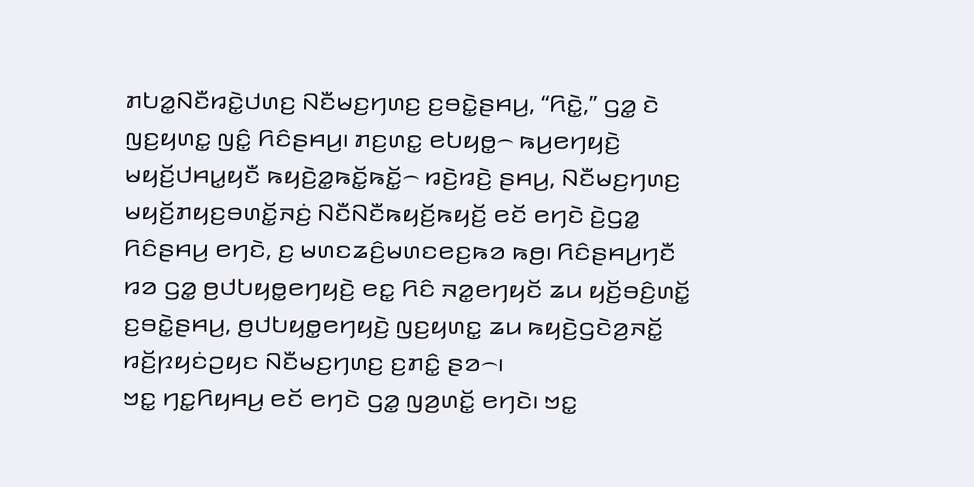ꤊꤝꤤ꤭ꤡꤢꤪꤙꤢꤧ꤭ꤓꤛꤢ꤬ ꤡꤢꤪꤗꤢ꤬ꤚꤛꤢ꤬ ꤢ꤬ꤋꤢꤧ꤭ꤔꤌꤣ꤬, “ꤖꤢꤧ꤭,” ꤞꤤ꤭ ꤢꤧ ꤜꤢ꤬ꤟꤛꤢ꤭ ꤜꤢꤨ꤭ ꤖꤢꤨꤔꤌꤣ꤬꤯ ꤊꤢ꤬ꤛꤢ꤭ ꤕꤝꤟꤥ꤭꤮ ꤒꤣ꤬ꤕꤚꤟꤢꤧ꤬ ꤗꤟꤢꤩ꤬ꤓꤌꤣ꤭ꤟꤢꤪ ꤒꤟꤢꤧ꤬ꤤ꤭ꤒꤢꤩ꤭ꤒꤢꤩ꤭꤮ ꤙꤢꤧ꤬ꤙꤢꤧ꤬ ꤔꤌꤣ꤬, ꤡꤢꤪꤗꤢ꤬ꤚꤛꤢ꤬ ꤗꤟꤢꤩ꤬ꤊꤟꤢ꤬ꤋꤛꤢꤩ꤭ꤏꤢꤦ꤬ ꤡꤢꤪꤡꤢꤪꤒꤟꤢꤩ꤬ꤒꤟꤢꤩ꤬ ꤕꤢꤩ ꤕꤚꤢꤧ ꤢꤧ꤬ꤞꤤ꤭ ꤖꤢꤨꤔꤌꤣ꤬ ꤕꤚꤢꤧ, ꤢ꤬ ꤗꤛꤢꤘꤢꤨ꤬ꤗꤛꤢꤕꤢ꤬ꤒꤤ ꤒꤥ꤬꤯ ꤖꤢꤨꤔꤌꤣ꤬ꤚꤢꤪ ꤙꤤ ꤞꤤ꤭ ꤥ꤬ꤓꤝꤟꤥ꤭ꤕꤚꤟꤢꤧ꤬ ꤕꤢ꤭ ꤖꤢꤨ ꤏꤤ꤭ꤕꤚꤟꤢꤩ ꤘꤣ ꤟꤢꤩ꤬ꤋꤢꤨ꤬ꤛꤢꤩ꤭ ꤢ꤬ꤋꤢꤧ꤭ꤔꤌꤣ꤬, ꤥ꤬ꤓꤝꤟꤥ꤭ꤕꤚꤟꤢꤧ꤬ ꤜꤢ꤬ꤟꤛꤢ꤭ ꤘꤣ ꤒꤟꤢꤧ꤬ꤞꤢꤧꤤ꤬ꤏꤢꤩ꤭ ꤙꤢꤩ꤬ꤐꤟꤢꤦꤑꤟꤢ ꤡꤢꤪꤗꤢ꤬ꤚꤛꤢ꤬ ꤢ꤬ꤊꤢꤨ꤭ ꤔꤤ꤮꤯
ꤠꤢ꤭ ꤚꤢ꤭ꤖꤟꤌꤣ꤬ ꤕꤢꤩ ꤕꤚꤢꤧ ꤞꤤ꤭ ꤜꤤ꤬ꤛꤢꤩ꤭ ꤕꤚꤢꤧ꤯ ꤠꤢ꤭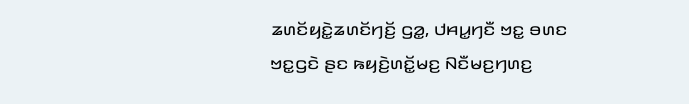ꤘꤛꤢꤩꤟꤢꤧ꤭ꤘꤛꤢꤩꤚꤢꤩ꤬ ꤞꤤ꤭, ꤓꤌꤣ꤭ꤚꤢꤪ ꤠꤢ꤭ ꤋꤛꤢ ꤠꤢ꤭ꤞꤢꤧ ꤔꤢ ꤒꤟꤢꤧ꤬ꤛꤢꤩ꤭ꤗꤢ꤬ ꤡꤢꤪꤗꤢ꤬ꤚꤛꤢ꤬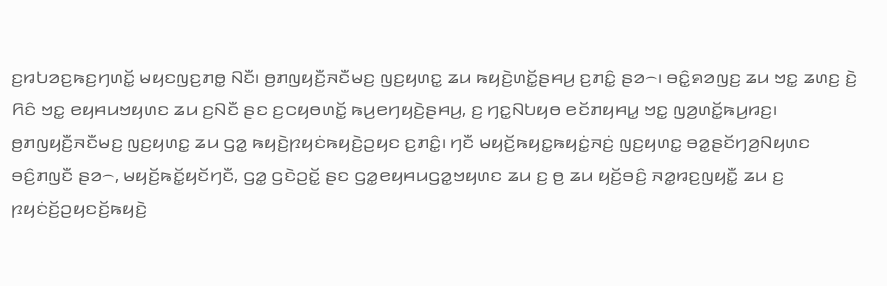ꤢ꤬ꤙꤝꤤꤢ꤬ꤒꤢ꤬ꤚꤛꤢꤩ꤭ ꤗꤟꤢꤜꤢ꤬ꤊꤥ꤭ ꤡꤢꤪ꤯ ꤥ꤬ꤊꤜꤟꤢꤪ꤬ꤏꤢꤪꤗꤢ꤬ ꤜꤢ꤬ꤟꤛꤢ꤭ ꤘꤣ ꤒꤟꤢꤧ꤬ꤛꤢꤩ꤭ꤔꤌꤣ꤬ ꤢ꤬ꤊꤢꤨ꤭ ꤔꤤ꤮꤯ ꤋꤢꤨ꤭ꤎꤤꤜꤢ꤬ ꤘꤣ ꤠꤢ꤭ ꤘꤛꤢ꤬ ꤢꤧ꤬ ꤖꤢꤨ ꤠꤢ꤭ ꤕꤟꤌꤣꤠꤟꤛꤢ ꤘꤣ ꤢ꤬ꤡꤢꤪ ꤔꤢ ꤢ꤬ꤍꤟꤥꤛꤢꤩ꤭ ꤒꤣ꤬ꤕꤚꤟꤢꤧ꤬ꤔꤌꤣ꤬, ꤢ꤬ ꤚꤢ꤭ꤡꤝꤟꤥ ꤕꤢꤩꤊꤟꤌꤣ꤭ ꤠꤢ꤭ ꤜꤤ꤬ꤛꤢꤩ꤭ꤒꤣ꤬ꤙꤢ꤬꤯
ꤥ꤬ꤊꤜꤟꤢꤪ꤬ꤏꤢꤪꤗꤢ꤬ ꤜꤢ꤬ꤟꤛꤢ꤭ ꤘꤣ ꤞꤤ꤭ ꤒꤟꤢꤧ꤬ꤐꤟꤢꤦꤒꤟꤢꤧ꤬ꤑꤟꤢ ꤢ꤬ꤊꤢꤨ꤭꤯ ꤚꤢꤪ ꤗꤟꤢꤩ꤬ꤒꤟꤢ꤭ꤒꤟꤢꤦ꤭ꤏꤢꤦ꤬ ꤜꤢ꤬ꤟꤛꤢ꤭ ꤋꤤ꤭ꤔꤢꤩꤚꤤ꤬ꤡꤟꤛꤢ ꤋꤢꤨ꤬ꤊꤜꤢꤪ ꤔꤤ꤮, ꤗꤟꤢꤩ꤬ꤒꤢꤩ꤭ꤟꤢꤩꤚꤢꤪ, ꤞꤤ꤭ ꤞꤢꤧꤑꤢꤩ꤭ ꤔꤢ ꤞꤤ꤭ꤕꤟꤌꤣꤞꤤ꤭ꤠꤟꤛꤢ ꤘꤣ ꤢ꤬ ꤥ꤬ ꤘꤣ ꤟꤢꤩ꤬ꤋꤢꤨ꤬ ꤏꤤ꤭ꤙꤢ꤬ꤜꤟꤢꤪ꤭ ꤘꤣ ꤢ꤬ ꤐꤟꤢꤦꤢꤩ꤬ꤑꤟꤢꤢꤩ꤬ꤒꤟꤢꤧ꤬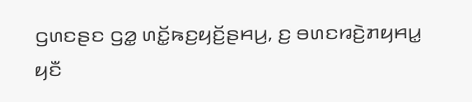ꤞꤛꤢꤔꤢ ꤞꤤ꤭ ꤛꤢꤩ꤭ꤒꤢ꤬ꤟꤢꤩ꤬ꤔꤌꤣ꤬, ꤢ꤬ ꤋꤛꤢꤙꤢꤧ꤬ꤊꤟꤌꤣ꤭ ꤟꤢꤪ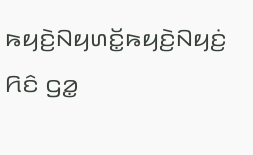ꤒꤟꤢꤧ꤬ꤡꤟꤛꤢꤩ꤭ꤒꤟꤢꤧ꤬ꤡꤟꤢꤦ꤬ ꤖꤢꤨ ꤞꤤ꤭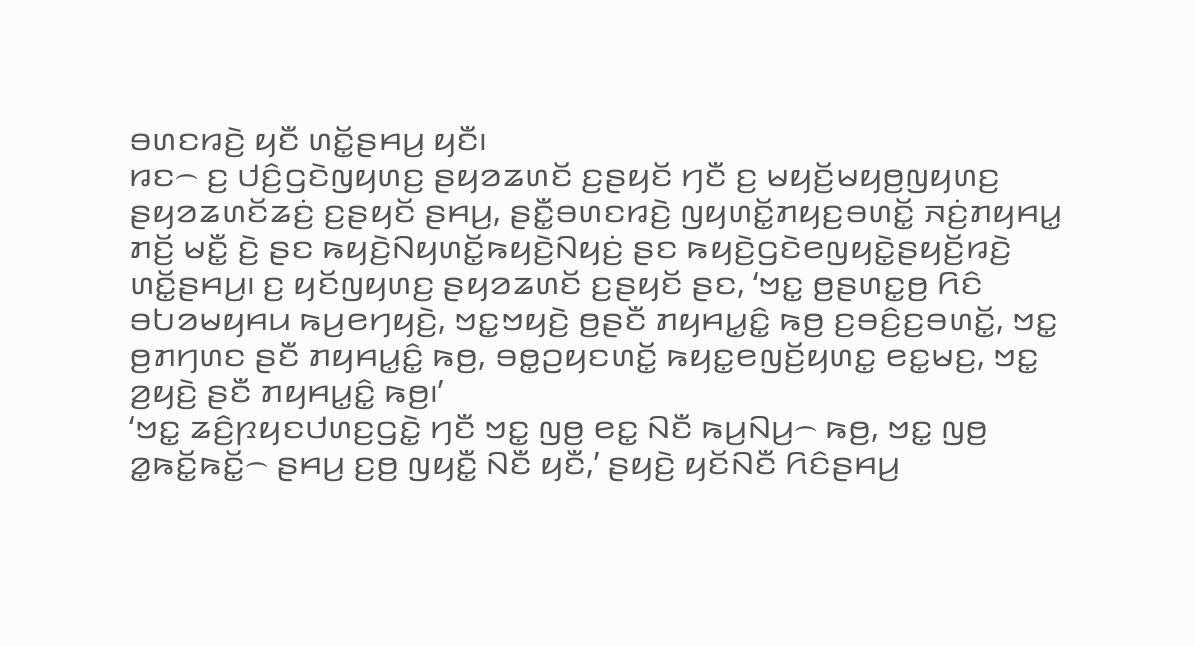ꤋꤛꤢꤙꤢꤧ꤬ ꤟꤢꤪ ꤛꤢꤩ꤭ꤔꤌꤣ꤬ ꤟꤢꤪ꤯
ꤙꤢ꤮ ꤢ꤬ ꤓꤢꤨ꤬ꤞꤢꤧꤜꤟꤛꤢ꤬ ꤔꤟꤤꤘꤛꤢꤩ ꤢ꤬ꤔꤟꤢꤩ ꤚꤢꤪ ꤢ꤬ ꤗꤟꤢꤩ꤬ꤗꤟꤥ꤬ꤜꤟꤛꤢ꤬ ꤔꤟꤤꤘꤛꤢꤩꤘꤢꤦ꤬ ꤢ꤬ꤔꤟꤢꤩ ꤔꤌꤣ꤬, ꤔꤢꤪ꤭ꤋꤛꤢꤙꤢꤧ꤬ ꤜꤟꤛꤢꤩ꤭ꤊꤟꤢ꤬ꤋꤛꤢꤩ꤭ ꤏꤢꤦ꤬ꤊꤟꤌꤣ꤭ ꤊꤢꤩ꤬ ꤗꤢꤪ꤭ ꤢꤧ꤬ ꤔꤢ ꤒꤟꤢꤧ꤬ꤡꤟꤛꤢꤩ꤭ꤒꤟꤢꤧ꤬ꤡꤟꤢꤦ꤬ ꤔꤢ ꤒꤟꤢꤧ꤬ꤞꤢꤧꤕꤜꤟꤢꤧ꤭ꤔꤟꤢꤩ꤬ꤙꤢꤧ꤬ ꤛꤢꤩ꤭ꤔꤌꤣ꤬꤯ ꤢ꤬ ꤟꤢꤩꤜꤟꤛꤢ꤬ ꤔꤟꤤꤘꤛꤢꤩ ꤢ꤬ꤔꤟꤢꤩ ꤔꤢ, ‘ꤠꤢ꤭ ꤥ꤬ꤔꤛꤢ꤭ꤥ꤬ ꤖꤢꤨ ꤋꤝꤤꤗꤟꤌꤣ ꤒꤣ꤬ꤕꤚꤟꤢꤧ꤬, ꤠꤢ꤭ꤠꤟꤢꤧ꤬ ꤥ꤬ꤔꤢꤪ ꤊꤟꤌꤣ꤭ꤢꤨ꤭ ꤒꤥ꤬ ꤢ꤬ꤋꤢꤨ꤬ꤢ꤬ꤋꤛꤢꤩ꤭, ꤠꤢ꤭ ꤥ꤬ꤊꤚꤛꤢ ꤔꤢꤪ ꤊꤟꤌꤣ꤭ꤢꤨ꤭ ꤒꤥ꤬, ꤋꤥ꤭ꤑꤟꤢꤛꤢꤩ꤭ ꤒꤟꤢ꤭ꤕꤜꤢꤩ꤬ꤟꤛꤢ꤭ ꤕꤢ꤭ꤗꤢ꤬, ꤠꤢ꤭ ꤤ꤬ꤟꤢꤧ꤬ ꤔꤢꤪ ꤊꤟꤌꤣ꤭ꤢꤨ꤭ ꤒꤥ꤬꤯’
‘ꤠꤢ꤭ ꤘꤢꤨ꤬ꤐꤟꤢꤓꤛꤢ꤬ꤞꤢꤧ꤭ ꤚꤢꤪ ꤠꤢ꤭ ꤜꤥ꤬ ꤕꤢ꤭ ꤡꤢꤪ ꤒꤣ꤬ꤡꤣ꤬꤮ ꤒꤥ꤬, ꤠꤢ꤭ ꤜꤥ꤬ ꤤ꤭ꤒꤢꤩ꤭ꤒꤢꤩ꤭꤮ ꤔꤌꤣ꤬ ꤢ꤬ꤥ꤬ ꤜꤟꤢꤪ꤭ ꤡꤢꤪ ꤟꤢꤪ,’ ꤔꤟꤢꤧ꤬ ꤟꤢꤩꤡꤢꤪ ꤖꤢꤨꤔꤌꤣ꤬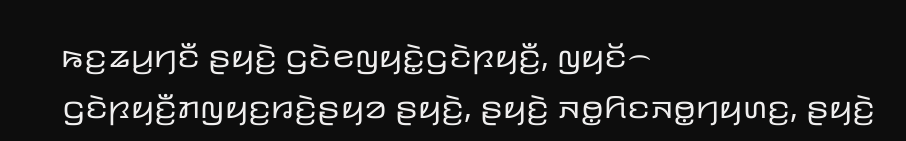ꤒꤢ꤬ꤘꤣ꤬ꤚꤢꤪ ꤔꤟꤢꤧ꤬ ꤞꤢꤧꤕꤜꤟꤢꤧ꤭ꤞꤢꤧꤐꤟꤢꤪ꤬, ꤜꤟꤢꤩ꤮ ꤞꤢꤧꤐꤟꤢꤪ꤬ꤊꤜꤟꤢ꤬ꤙꤢꤧ꤬ꤔꤟꤤ ꤔꤟꤢꤧ꤬, ꤔꤟꤢꤧ꤬ ꤏꤥ꤭ꤖꤢꤏꤥ꤭ꤚꤟꤛꤢ꤬, ꤔꤟꤢꤧ꤬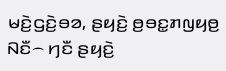ꤗꤢꤧ꤬ꤞꤢꤧ꤬ꤋꤤ, ꤔꤟꤢꤧ꤬ ꤥ꤬ꤋꤢ꤭ꤊꤜꤟꤥ꤬ ꤡꤢꤪ꤮ ꤚꤢꤪ ꤔꤟꤢꤧ꤬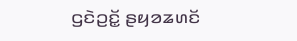ꤞꤢꤧꤑꤢꤩ꤭ ꤔꤟꤤꤘꤛꤢꤩ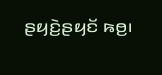ꤔꤟꤢꤧ꤬ꤔꤟꤢꤩ ꤒꤥ꤬꤯